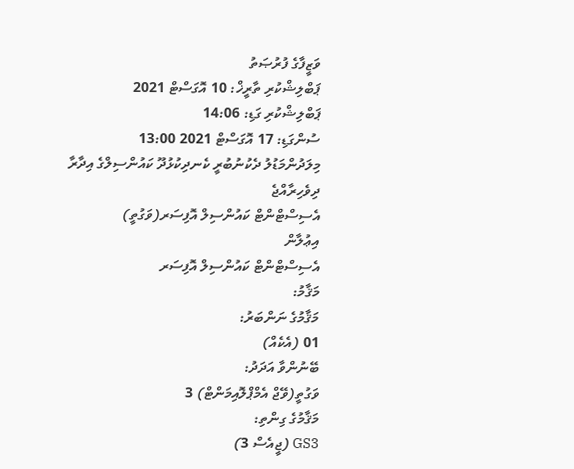ވަޒީފާގެ ފުރުޞަތު
ޕަބްލިޝްކުރި ތާރީޚް: 10 އޮގަސްޓް 2021
ޕަބްލިޝްކުރި ގަޑި: 14:06
ސުންގަޑި: 17 އޮގަސްޓް 2021 13:00
މިލަދުންމަޑުލު ދެކުނުބުރީ ކެނދިކުޅުދޫ ކައުންސިލްގެ އިދާރާ
ދިވެހިރާއްޖެ
އެސިސްޓްންޓް ކައުންސިލް އޮފިސަރ(ވަގުތީ)
އިޢުލާން
އެސިސްޓްންޓް ކައުންސިލް އޮފިސަރ
މަޤާމު:
މަޤާމުގެ ނަންބަރު:
01 (އެކެއް)
ބޭނުންވާ އަދަދު:
ވަގުތީ(ވޭޖް އެމްޕްލޮއިމަންޓް) 3
މަޤާމުގެ ގިންތި:
GS3 (ޖީއެސް 3)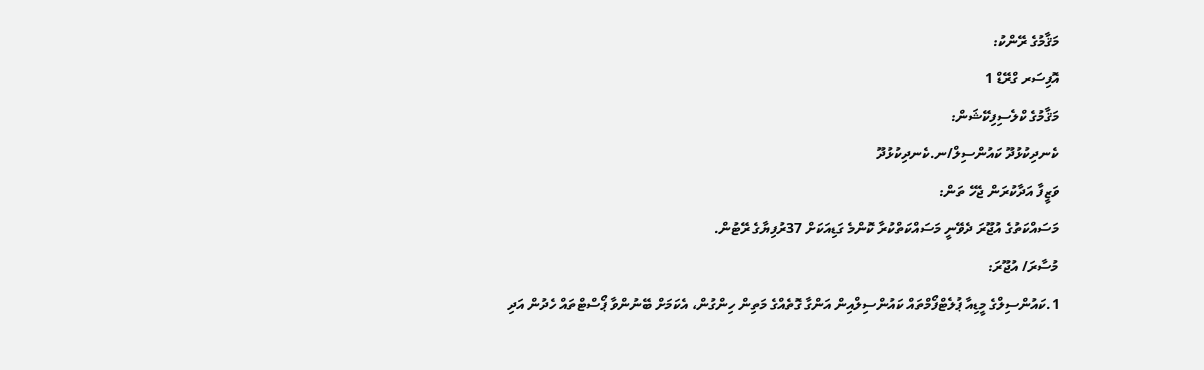މަޤާމުގެ ރޭންކު:
އޮފިސަރ ގްރޭޑް 1
މަޤާމުގެ ކްލެސިފިކޭޝަން:
ކެނދިކުޅުދޫ ކައުންސިލް/ނ.ކެނދިކުޅުދޫ
ވަޒީފާ އަދާކުރަން ޖެހޭ ތަން:
މަސައްކަތުގެ އުޖޫރަ ދެވޭނީ މަސައްކަތްކުރާ ކޮންމެ ގަޑިއަކަށް 37ރުފިޔާގެ ރޭޓުން.
މުސާރަ/ އުޖޫރަ:
1.ކައުންސިލްގެ މީޑިއާ ޕުލެޓްފޯމްތައް ކައުންސިލްއިން އަންގާ ގޮތެއްގެ މަތިން ހިންގުން، އެކަމަށް ބޭނުންވާ ޕޯސްޓްތައް ހެދުން އަދި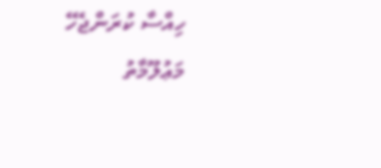ހިއްސާ ކުރަންޖެހޭ މަޢުލޫމާތު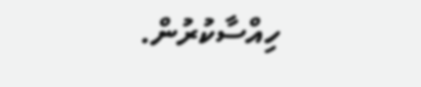ހިއްސާކުރުން.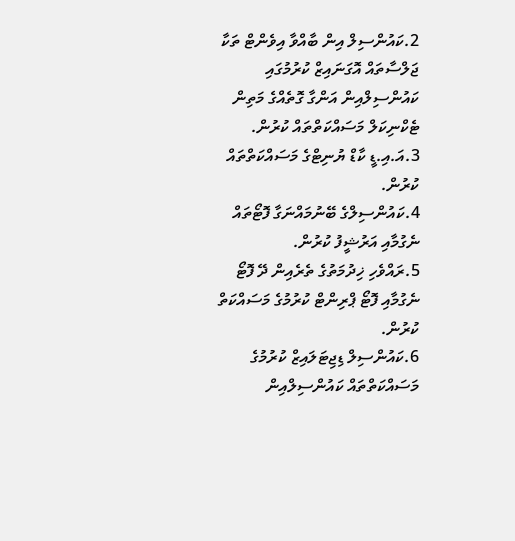2.ކައުންސިލް އިން ބާއްވާ އިވެންޓް ތަކާ ޖަލްސާތައް އޮގަނައިޒް ކުރުމުގައި ކައުންސިލްއިން އަންގާ ގޮތެއްގެ މަތިން ޓެކްނިކަލް މަސައްކަތްތައް ކުރުން.
3.އަ.އި.ޑީ ކާޑް ޔުނިޓްގެ މަސައްކަތްތައް ކުރުން.
4.ކައުންސިލްގެ ބޭނުމައްނަގާ ފޮޓޯތައް ނެގުމާއި އަރުޝީފު ކުރުން.
5.ރައްވެހި ޚިދުމަތުގެ ތެރެއިން ދޭ ފޮޓޯ ނެގުމާއި ފޮޓޯ ޕްރިންޓް ކުރުމުގެ މަސައްކަތް ކުރުން.
6.ކައުންސިލް ޑިޖިޓަލައިޒް ކުރުމުގެ މަސައްކަތްތައް ކައުންސިލްއިން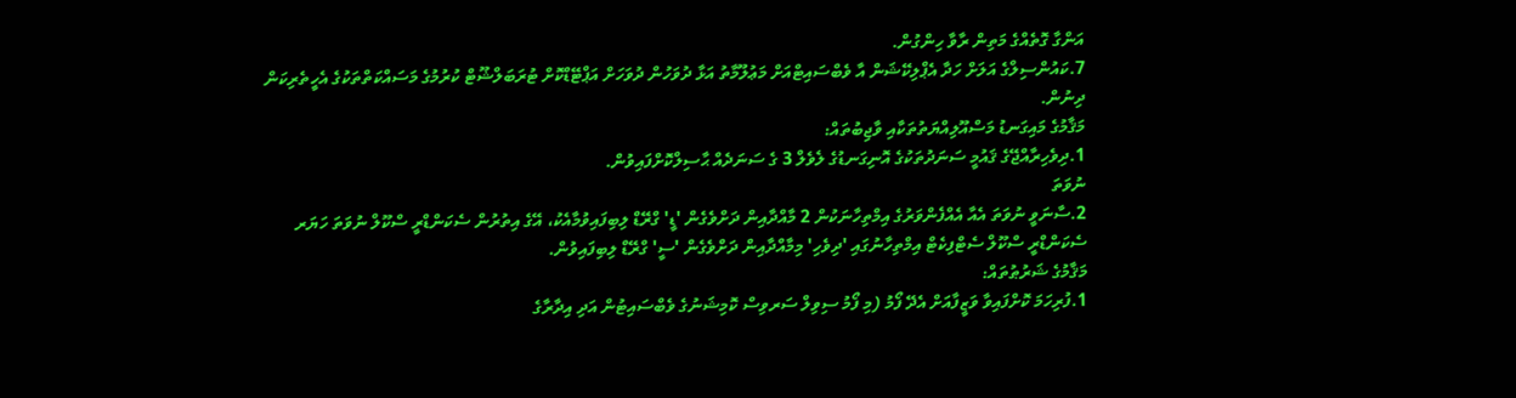އަންގާ ގޮތެއްގެ މަތިން ރާވާ ހިންގުން.
7.ކައުންސިލްގެ އަލަށް ހަދާ އެޕްލިކޭޝަން އާ ވެބްސައިޓްއަށް މަޢުލޫމާތު އަޅާ ދުވަހުން ދުވަހަށް އަޕްޓޭޑްކޮށް ޓުރަބަލްޝޫޓް ކުރުމުގެ މަސައްކަތްތަކުގެ އެހީތެރިކަން ދިނުން.
މަޤާމުގެ މައިގަނޑު މަސްއޫލިއްޔަތުތަކާއި ވާޖިބުތައް:
1.ދިވެހިރާއްޖޭގެ ޤައުމީ ސަނަދުތަކުގެ އޮނިގަނޑުގެ ލެވެލް 3 ގެ ސަނަދެއް ޙާސިލްކޮށްފައިވުން.
ނުވަތަ
2.ސާނަވީ ނުވަތަ އެއާ އެއްފެންވަރުގެ އިމްތިހާނަކުން 2 މާއްދާއިން ދަށްވެގެން 'ޑީ' ގްރޭޑް ލިބިފައިވުމާއެކު، އޭގެ އިތުރުން ސެކަންޑްރީ ސްކޫލް ނުވަތަ ހަޔަރ ސެކަންޑްރީ ސްކޫލް ސެޓްފިކެޓް އިމްތިހާނުގައި 'ދިވެހި' މިމާއްދާއިން ދަށްވެގެން 'ސީ' ގްރޭޑް ލިބިފައިވުން.
މަޤާމުގެ ޝަރުޠުތައް:
1.ފުރިހަމަ ކޮށްފައިވާ ވަޒީފާއަށް އެދޭ ފޯމު (މި ފޯމު ސިވިލް ސަރވިސް ކޮމިޝަނުގެ ވެބްސައިޓުން އަދި އިދާރާގެ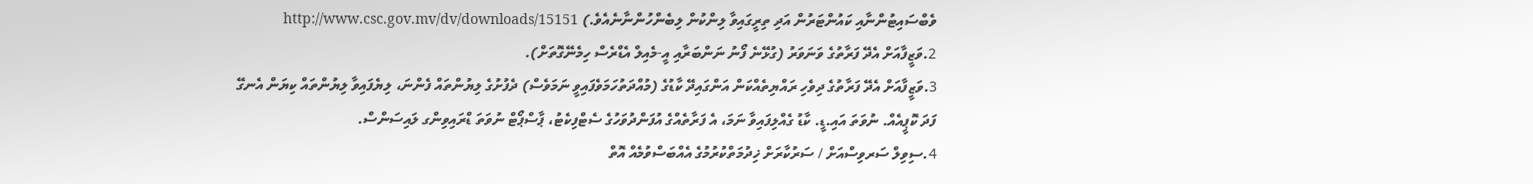ވެބްސައިޓުންނާއި ކައުންޓަރުން އަދި ތިރީގައިވާ ލިންކުން ލިބެންހުންނާނެއެވެ.) http://www.csc.gov.mv/dv/downloads/15151
2.ވަޒީފާއަށް އެދޭ ފަރާތުގެ ވަނަވަރު (ގުޅޭނެ ފޯނު ނަންބަރާއި އީ-މެއިލް އެޑްރެސް ހިމެނޭގޮތަށް).
3.ވަޒީފާއަށް އެދޭ ފަރާތުގެ ދިވެހި ރައްޔިތެއްކަން އަންގައިދޭ ކާޑުގެ (މުއްދަތުހަމަވެފައިވީ ނަމަވެސް) ދެފުށުގެ ލިޔުންތައް ފެންނަ، ލިޔެފައިވާ ލިޔުންތައް ކިޔަން އެނގޭ ފަދަ ކޮޕީއެއް. ނުވަތަ އައި.ޑީ. ކާޑު ގެއްލިފައިވާ ނަމަ، އެ ފަރާތެއްގެ އުފަންދުވަހުގެ ސެޓްފިކެޓު، ޕާސްޕޯޓް ނުވަތަ ޑްރައިވިންގ ލައިސަންސް.
4.ސިވިލް ސަރވިސްއަށް / ސަރުކާރަށް ޚިދުމަތްކުރުމުގެ އެއްބަސްވުމެއް އޮތް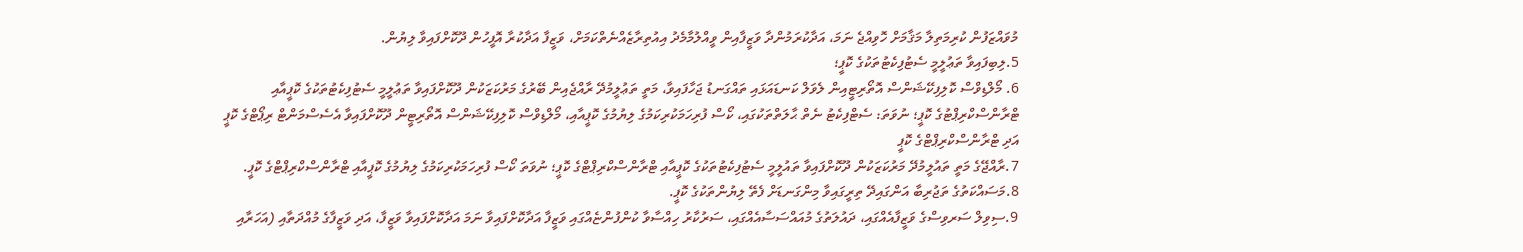މުވައްޒަފުން ކުރިމަތިލާ މަޤާމަށް ހޮވިއްޖެ ނަމަ، އަދާކުރަމުންދާ ވަޒީފާއިން ވީއްލުމާމެދު އިއުތިރާޒެއްނެތްކަމަށް، ވަޒީފާ އަދާކުރާ އޮފީހުން ދޫކޮށްފައިވާ ލިޔުން.
5.ލިބިފައިވާ ތަޢުލީމީ ސެޓުފިކެޓުތަކުގެ ކޮޕީ؛
6. މޯލްޑިވްސް ކޮލިފިކޭޝަންސް އޮތޯރިޓީއިން ލެވަލް ކަނޑައަޅައި ތައްގަނޑު ޖަހާފައިވާ، މަތީ ތަޢުލީމުދޭ ރާއްޖެއިން ބޭރުގެ މަރުކަޒަކުން ދޫކޮށްފައިވާ ތަޢުލީމީ ސެޓުފިކެޓުތަކުގެ ކޮޕީއާއި ޓްރާންސްކްރިޕްޓުގެ ކޮޕީ؛ ނުވަތަ: ސެޓްފިކެޓު ނެތް ޙާލަތްތަކުގައި، ކޯސް ފުރިހަމަކުރިކަމުގެ ލިޔުމުގެ ކޮޕީއާއި، މޯލްޑިވްސް ކޮލިފިކޭޝަންސް އޮތޯރިޓީން ދޫކޮށްފައިވާ އެސެސްމަންޓް ރިޕޯޓްގެ ކޮޕީ އަދި ޓްރާންސްކްރިޕްޓްގެ ކޮޕީ
7.ރާއްޖޭގެ މަތީ ތައުލީމުދޭ މަރުކަޒަކުން ދޫކޮށްފައިވާ ތައުލީމީ ސެޓުފިކެޓުތަކުގެ ކޮޕީއާއި ޓްރާންސްކްރިޕްޓްގެ ކޮޕީ؛ ނުވަތަ ކޯސް ފުރިހަމަކުރިކަމުގެ ލިޔުމުގެ ކޮޕީއާއި ޓްރާންސްކްރިޕްޓްގެ ކޮޕީ.
8.މަސައްކަތުގެ ތަޖުރިބާ އަންގައިދޭ ތިރީގައިވާ މިންގަނޑަށް ފެތޭ ލިޔުންތަކުގެ ކޮޕީ.
9.ސިވިލް ސަރވިސްގެ ވަޒީފާއެއްގައި، ދައުލަތުގެ މުއައްސަސާއެއްގައި، ސަރުކާރު ހިއްސާވާ ކުންފުންޏެއްގައި ވަޒީފާ އަދާކޮށްފައިވާ ނަމަ އަދާކޮށްފައިވާ ވަޒީފާ، އަދި ވަޒީފާގެ މުއްދަތާއި (އަހަރާއި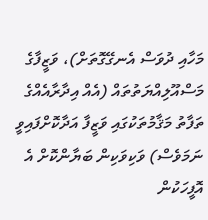މަހާއި ދުވަސް އެނގޭގޮތަށް)، ވަޒީފާގެ މަސްއޫލިއްޔަތުތައް (އެއް އިދާރާއެއްގެ ތަފާތު މަޤާމުތަކުގައި ވަޒީފާ އަދާކޮށްފައިވީ ނަމަވެސް) ވަކިވަކިން ބަޔާންކޮށް އެ އޮފީހަކުން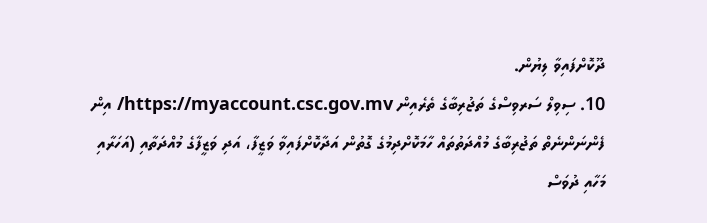ދޫކޮށްފައިވާ ލިޔުން.
10. ސިވިލް ސަރވިސްގެ ތަޖުރިބާގެ ތެރެއިން https://myaccount.csc.gov.mv/ އިން ފެންނަންނެތް ތަޖުރިބާގެ މުއްދަތުތައް ހާމަކޮށްދިމުގެ ގޮތުން އަދާކޮށްފައިވާ ވަޒީފާ، އަދި ވަޒީފާގެ މުއްދަތާއި (އަހަރާއި މަހާއި ދުވަސް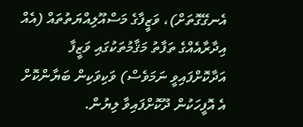އެނގޭގޮތަށް)، ވަޒީފާގެ މަސްއޫލިއްޔަތުތައް (އެއް އިދާރާއެއްގެ ތަފާތު މަޤާމުތަކުގައި ވަޒީފާ އަދާކޮށްފައިވީ ނަމަވެސް) ވަކިވަކިން ބަޔާންކޮށް އެ އޮފީހަކުން ދޫކޮށްފައިވާ ލިޔުން.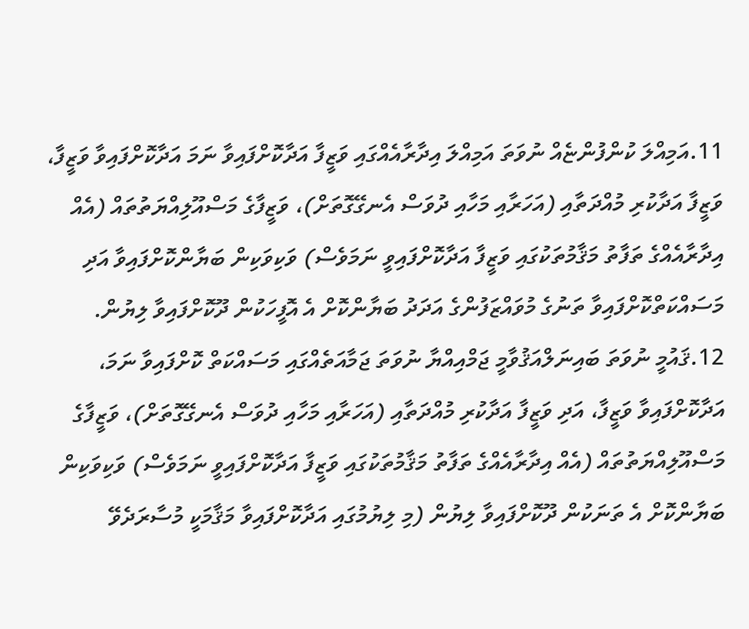11.އަމިއްލަ ކުންފުންޏެއް ނުވަތަ އަމިއްލަ އިދާރާއެއްގައި ވަޒީފާ އަދާކޮށްފައިވާ ނަމަ އަދާކޮށްފައިވާ ވަޒީފާ، ވަޒީފާ އަދާކުރި މުއްދަތާއި (އަހަރާއި މަހާއި ދުވަސް އެނގޭގޮތަށް)، ވަޒީފާގެ މަސްއޫލިއްޔަތުތައް (އެއް އިދާރާއެއްގެ ތަފާތު މަޤާމުތަކުގައި ވަޒީފާ އަދާކޮށްފައިވީ ނަމަވެސް) ވަކިވަކިން ބަޔާންކޮށްފައިވާ އަދި މަސައްކަތްކޮށްފައިވާ ތަނުގެ މުވައްޒަފުންގެ އަދަދު ބަޔާންކޮށް އެ އޮފީހަކުން ދޫކޮށްފައިވާ ލިޔުން.
12.ޤައުމީ ނުވަތަ ބައިނަލްއަޤުވާމީ ޖަމްއިއްޔާ ނުވަތަ ޖަމާއަތެއްގައި މަސައްކަތް ކޮށްފައިވާ ނަމަ، އަދާކޮށްފައިވާ ވަޒީފާ، އަދި ވަޒީފާ އަދާކުރި މުއްދަތާއި (އަހަރާއި މަހާއި ދުވަސް އެނގޭގޮތަށް)، ވަޒީފާގެ މަސްއޫލިއްޔަތުތައް (އެއް އިދާރާއެއްގެ ތަފާތު މަޤާމުތަކުގައި ވަޒީފާ އަދާކޮށްފައިވީ ނަމަވެސް) ވަކިވަކިން ބަޔާންކޮށް އެ ތަނަކުން ދޫކޮށްފައިވާ ލިޔުން (މި ލިޔުމުގައި އަދާކޮށްފައިވާ މަޤާމަކީ މުސާރަދެވޭ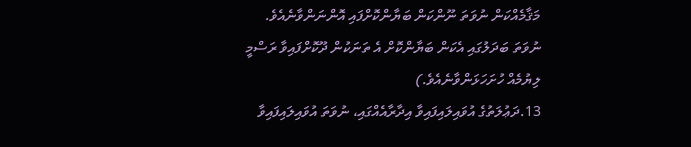މަޤާމެއްކަން ނުވަތަ ނޫންކަން ބަޔާންކޮށްފައި އޮންނަންވާނެއެވެ. ނުވަތަ ބަދަލުގައި އެކަން ބަޔާންކޮށް އެ ތަނަކުން ދޫކޮށްފައިވާ ރަސްމީ ލިޔުމެއް ހުށަހަޅަންވާނެއެވެ.)
13.ދަޢުލަތުގެ އުވައިލައިފައިވާ އިދާރާއެއްގައި، ނުވަތަ އުވައިލައިފައިވާ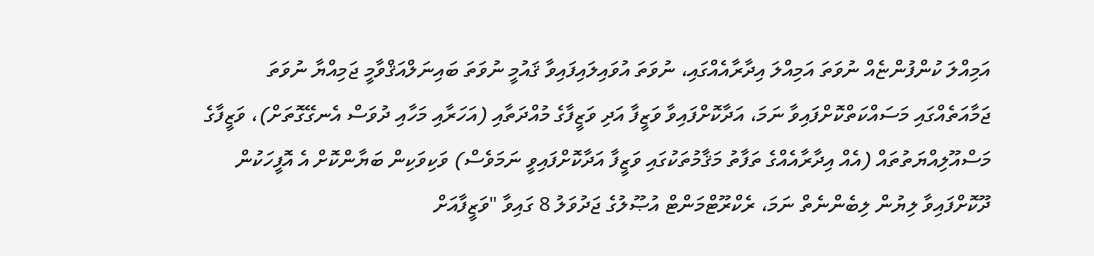އަމިއްލަ ކުންފުންޏެއް ނުވަތަ އަމިއްލަ އިދާރާއެއްގައި، ނުވަތަ އުވައިލައިފައިވާ ޤައުމީ ނުވަތަ ބައިނަލްއަޤްވާމީ ޖަމިއްޔާ ނުވަތަ ޖަމާއަތެއްގައި މަސައްކަތްކޮށްފައިވާ ނަމަ، އަދާކޮށްފައިވާ ވަޒީފާ އަދި ވަޒީފާގެ މުއްދަތާއި (އަހަރާއި މަހާއި ދުވަސް އެނގޭގޮތަށް)، ވަޒީފާގެ މަސްއޫލިއްޔަތުތައް (އެއް އިދާރާއެއްގެ ތަފާތު މަޤާމުތަކުގައި ވަޒީފާ އަދާކޮށްފައިވީ ނަމަވެސް) ވަކިވަކިން ބަޔާންކޮށް އެ އޮފީހަކުން ދޫކޮށްފައިވާ ލިޔުން ލިބެންނެތް ނަމަ، ރެކްރޫޓްމަންޓް އުޞޫލުގެ ޖަދުވަލު 8 ގައިވާ "ވަޒީފާއަށް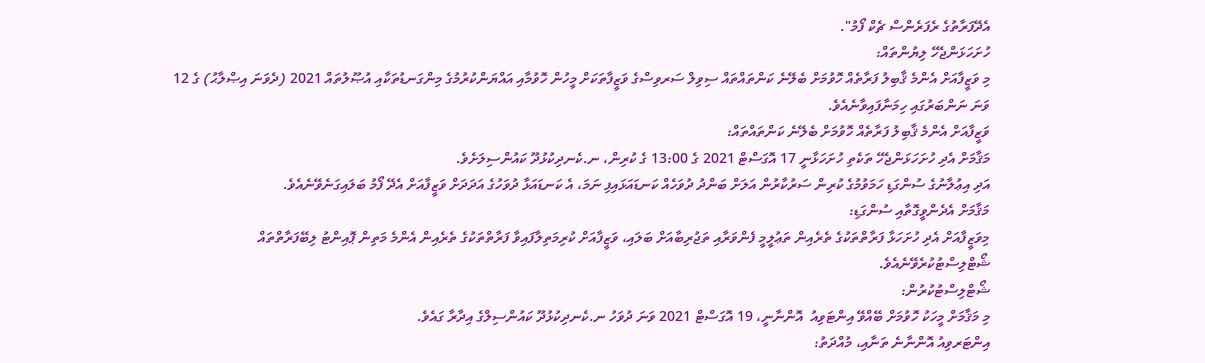އެދޭފަރާތުގެ ރެފަރެންސް ޗެކް ފޯމު".
ހުށަހަޅަންޖެހޭ ލިޔުންތައް:
މި ވަޒީފާއަށް އެންމެ ޤާބިލު ފަރާތެއް ހޮވުމަށް ބެލޭނެ ކަންތައްތައް ސިވިލް ސަރވިސްގެ ވަޒީފާތަކަށް މީހުން ހޮވުމާއި އައްޔަންކުރުމުގެ މިންގަނޑުތަކާއި އުޞޫލުތައް 2021 (ދެވަނަ އިޞްލާޙު) ގެ 12 ވަނަ ނަންބަރުގައި ހިމަނާފައިވާނެއެވެ.
ވަޒީފާއަށް އެންމެ ޤާބިލު ފަރާތެއް ހޮވުމަށް ބެލޭނެ ކަންތައްތައް:
މަޤާމަށް އެދި ހުށަހަޅަންޖެހޭ ތަކެތި ހުށަހަޅާނީ 17 އޮގަސްޓް 2021 ގެ 13:00 ގެ ކުރިން، ނ.ކެނދިކުޅުދޫ ކައުންސިލަށެވެ.
އަދި އިޢުލާނުގެ ސުންގަޑި ހަމަވުމުގެ ކުރިން ސަރުކާރުން އަލަށް ބަންދު ދުވަހެއް ކަނޑައަޅައިފި ނަމަ، އެ ކަނޑައަޅާ ދުވަހުގެ އަދަދަށް ވަޒީފާއަށް އެދޭ ފޯމު ބަލައިގަނެވޭނެއެވެ.
މަޤާމަށް އެދެންވީގޮތާއި ސުންގަޑި:
މިވަޒީފާއަށް އެދި ހުށަހަޅާ ފަރާތްތަކުގެ ތެރެއިން ތަޢުލީމީ ފެންވަރާއި ތަޖުރިބާއަށް ބަލައި، ވަޒީފާއަށް ކުރިމަތިލާފައިވާ ފަރާތްތަކުގެ ތެރެއިން އެންމެ މަތިން ޕޮއިންޓު ލިބޭފަރާތްތައް ޝޯޓްލިސްޓުކުރެވޭނެއެވެ.
ޝޯޓްލިސްޓުކުރުން:
މި މަޤާމަށް މީހަކު ހޮވުމަށް ބޭއްވޭ އިންޓަވިއު  އޮންނާނީ، 19 އޮގަސްޓް 2021 ވަނަ ދުވަހު ނ.ކެނދިކުޅުދޫ ކައުންސިލްގެ އިދާރާ ގައެވެ.
އިންޓަރވިއު އޮންނާނެ ތަނާއި، މުއްދަތު: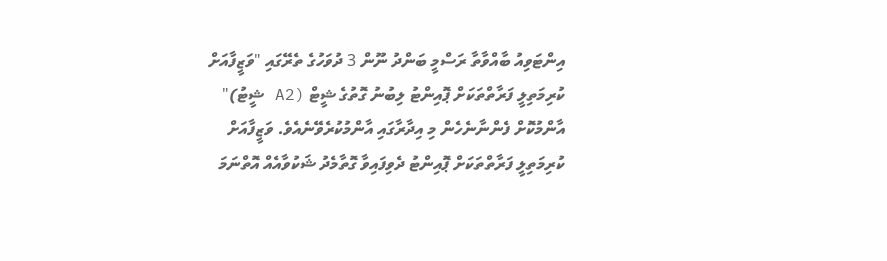އިންޓަވިއު ބާއްވާތާ ރަސްމީ ބަންދު ނޫން 3 ދުވަހުގެ ތެރޭގައި "ވަޒީފާއަށް ކުރިމަތިލީ ފަރާތްތަކަށް ޕޮއިންޓު ލިބުނު ގޮތުގެ ޝީޓް (A2 ޝީޓު)" އާންމުކޮށް ފެންނާނެހެން މި އިދާރާގައި އާންމުކުރެވޭނެއެވެ. ވަޒީފާއަށް ކުރިމަތިލީ ފަރާތްތަކަށް ޕޮއިންޓު ދެވިފައިވާ ގޮތާމެދު ޝަކުވާއެއް އޮތްނަމަ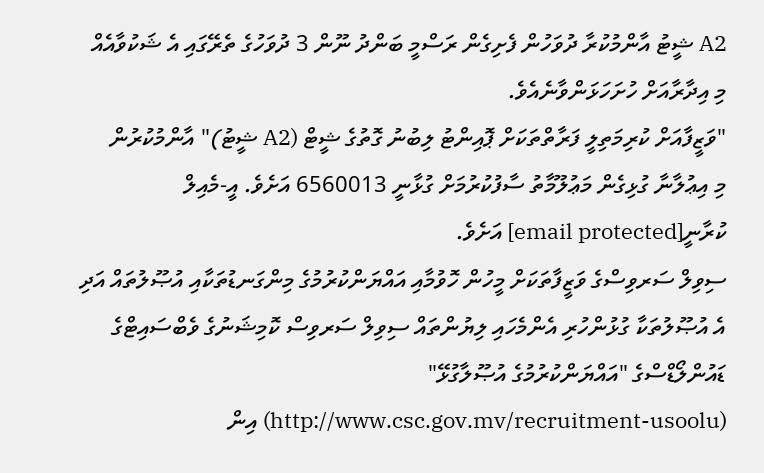A2 ޝީޓު އާންމުކުރާ ދުވަހުން ފެށިގެން ރަސްމީ ބަންދު ނޫން 3 ދުވަހުގެ ތެރޭގައި އެ ޝަކުވާއެއް މި އިދާރާއަށް ހުށަހަޅަންވާނެއެވެ.
"ވަޒީފާއަށް ކުރިމަތިލީ ފަރާތްތަކަށް ޕޮއިންޓު ލިބުނު ގޮތުގެ ޝީޓް (A2 ޝީޓު)" އާންމުކުރުން
މި އިޢުލާނާ ގުޅިގެން މަޢުލޫމާތު ސާފުކުރުމަށް ގުޅާނީ 6560013 އަށެވެ. އީ-މެއިލް ކުރާނީ[email protected] އަށެވެ.
ސިވިލް ސަރވިސްގެ ވަޒީފާތަކަށް މީހުން ހޮވުމާއި އައްޔަންކުރުމުގެ މިންގަނޑުތަކާއި އުޞޫލުތައް އަދި އެ އުޞޫލުތަކާ ގުޅުންހުރި އެންމެހައި ލިޔުންތައް ސިވިލް ސަރވިސް ކޮމިޝަނުގެ ވެބްސައިޓްގެ ޑައުންލޯޑްސްގެ "އައްޔަންކުރުމުގެ އުޞޫލާގުޅޭ" (http://www.csc.gov.mv/recruitment-usoolu) އިން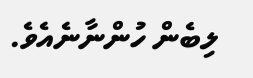ލިބެން ހުންނާނެއެވެ.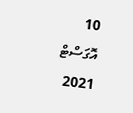10 އޮގަސްޓް 2021